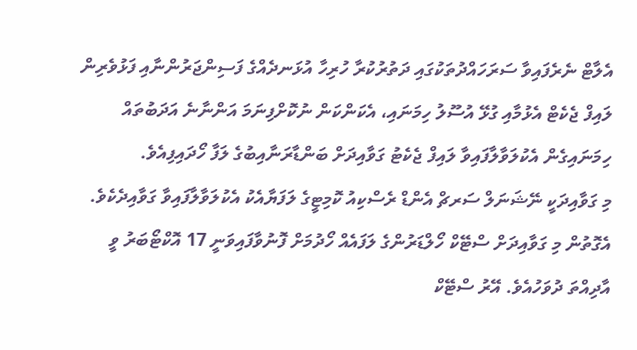އެލާޓް ނެރެފައިވާ ސަރަހައްދުތަކުގައި ދަތުރުކުރާ ހުރިހާ އުޅަނދެއްގެ ފަސިންޖަރުންނާއި ފަޅުވެރިން ލައިފް ޖެކެޓް އެޅުމާއި ގުޅޭ އުސޫލު ހިމަނައި، އެކަންކަން ނުކޮށްފިނަމަ އަންނާނެ އަދަބުތައް ހިމަނައިގެން އެކުލަވާލާފައިވާ ލައިފް ޖެކެޓު ގަވާއިދަށް ބަންޑާރަނާއިބުގެ ލަފާ ހޯދައިފިއެވެ.
މި ގަވާއިދަކީ ނޭޝަނަލް ސަރޗް އެންޑް ރެސްކިއު ކޮމިޓީގެ ލަފަޔާއެކު އެކުލަވާލާފައިވާ ގަވާއިދެކެވެ. އެގޮތުން މި ގަވާއިދަށް ސްޓޭކް ހޯލްޑަރުންގެ ލަފައެއް ހޯދުމަށް ފޮނުވާފައިވަނީ 17 އޮކްޓޯބަރު ވީ އާދިއްތަ ދުވަހުއެވެ. އޭރު ސްޓޭކް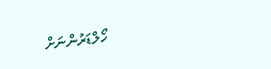ހޯލްޑަރުންނަށް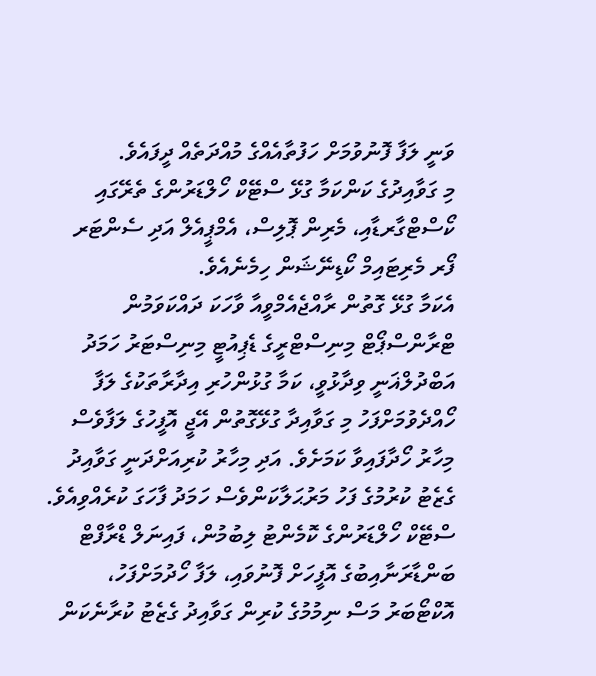ވަނީ ލަފާ ފޮނުވުމަށް ހަފުތާއެއްގެ މުއްދަތެއް ދީފައެވެ.
މި ގަވާއިދުގެ ކަންކަމާ ގުޅޭ ސްޓޭކް ހޯލްޑަރުންގެ ތެރޭގައި ކޯސްޓްގާރޑާއި، މެރިން ޕޮލިސް، އެމްޕީއެލް އަދި ސެންޓަރ ފޯރ މެރިޓައިމް ކޯޑިނޭޝަން ހިމެނެއެވެ.
އެކަމާ ގުޅޭ ގޮތުން ރާއްޖެއެމްވީއާ ވާހަކަ ދައްކަވަމުން ޓްރާންސްޕޯޓް މިނިސްޓްރީގެ ޑެޕިއުޓީ މިނިސްޓަރު ހަމަދު އަބްދުލްޣަނީ ވިދާޅުވީ، ކަމާ ގުޅުންހުރި އިދާރާތަކުގެ ލަފާ ހޯއްދެވުމަށްފަހު މި ގަވާއިދާ ގުޅޭގޮތުން އޭޖީ އޮފީހުގެ ލަފާވެސް މިހާރު ހޯދާފައިވާ ކަމަށެވެ. އަދި މިހާރު ކުރިއަށްދަނީ ގަވާއިދު ގެޒެޓު ކުރުމުގެ ފަހު މަރުޙަލާކަންވެސް ހަމަދު ފާހަގަ ކުރެއްވިއެވެ.
ސްޓޭކް ހޯލްޑަރުންގެ ކޮމެންޓު ލިބުމުން، ފައިނަލް ޑްރާފްޓް ބަންޑާރަނާއިބުގެ އޮފީހަށް ފޮނުވައި، ލަފާ ހޯދުމަށްފަހު، އޮކްޓޯބަރު މަސް ނިމުމުގެ ކުރިން ގަވާއިދު ގެޒެޓު ކުރާނެކަން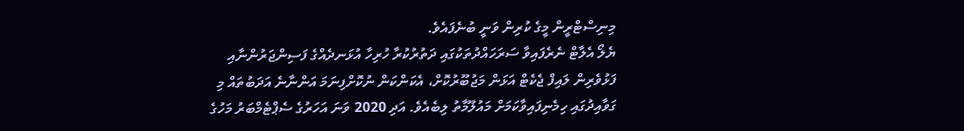މިނިސްޓްރީން މީގެ ކުރިން ވަނީ ބުނެފައެވެ.
ޔެލޯ އެލާޓް ނެރެފައިވާ ސަރަހައްދުތަކުގައި ދަތުރުކުރާ ހުރިހާ އުޅަނދެއްގެ ފަސިންޖަރުންނާއި ފަޅުވެރިން ލައިފް ޖެކެޓް އަޅަން މަޖުބޫރުކޮށް، އެކަންކަން ނުކޮށްފިނަމަ އަންނާނެ އަދަބުތައް މި ގަވާއިދުގައި ހިމެނިފައިވާކަމަށް މައުލޫމާތު ލިބެއެވެ. އަދި 2020 ވަނަ އަހަރުގެ ސެޕްޓެމްބަރު މަހުގެ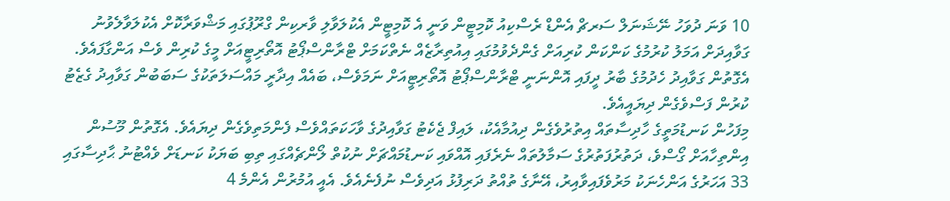10 ވަނަ ދުވަހު ނޭޝަނަލް ސަރޗް އެންޑް ރެސްކިއު ކޮމިޓީން ވަނީ އެ ކޮމިޓީން އެކުލަވާލި ވާރކިން ގްރޫޕުގައި މަޝްވަރާކޮށް އެކުލަވާލެވުނު ގަވާއިދަށް އަމަލު ކުރުމުގެ ކަންކަން ކުރިއަށް ގެންދެވުމުގައި އިއުތިރާޒެއް ނެތްކަމަށް ޓްރާންސްޕޯޓު އޮތޯރިޓީއަށް މީގެ ކުރިން ވެސް އަންގާފައެވެ. އެގޮތުން ގަވާއިދު ހެދުމުގެ ބާރު ދީފައި އޮންނަނީ ޓްރާންސްޕޯޓު އޮތޯރިޓީއަށް ނަމަވެސް، ބައެއް އިދާރީ މައްސަލަތަކުގެ ސަބަބުން ގަވާއިދު ގެޒެޓު ކުރުން ފަސްވެގެން ދިޔައީއެވެ.
މިފަހުން ކަނޑުމަތީގެ ހާދިސާތައް އިތުރުވެގެން ދިއުމާއެކު، ލައިފް ޖެކެޓު ގަވާއިދުގެ ވާހަކަތައްވެސް ފެންމަތިވެގެން ދިޔައެވެ. އެގޮތުން މޫސުން އިންތިހާއަށް ގޯސްވެ، ދަތުރުފަތުރުގެ ސަމާލުތައް ނެރެފައި އޮއްވައި ކަނޑުމައްޗަށް ނުކުތް ލޯންޗެއްގައި ތިބި ބަޔަކު ކަނޑަށް ވެއްޓުނު ޙާދިސާގައި 33 އަހަރުގެ އަންހެނަކު މަރުވެފައިވާއިރު، އޭނާގެ ތުއްތު ދަރިފުޅު އަދިވެސް ނުފެނެއެވެ. އެއީ އުމުރުން އެންމެ 4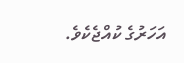އަހަރުގެ ކުއްޖެކެވެ.